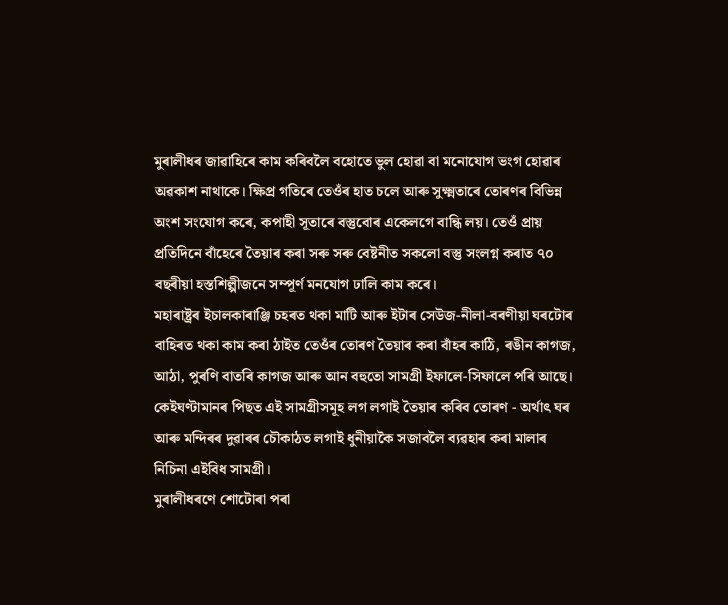মুৰালীধৰ জাৱাহিৰে কাম কৰিবলৈ বহোতে ভুল হোৱা বা মনোযোগ ভংগ হোৱাৰ অৱকাশ নাথাকে। ক্ষিপ্ৰ গতিৰে তেওঁৰ হাত চলে আৰু সুক্ষ্মতাৰে তোৰণৰ বিভিন্ন অংশ সংযোগ কৰে, কপাহী সূতাৰে বস্তুবোৰ একেলগে বান্ধি লয়। তেওঁ প্ৰায় প্ৰতিদিনে বাঁহেৰে তৈয়াৰ কৰা সৰু সৰু বেষ্টনীত সকলো বস্তু সংলগ্ন কৰাত ৭০ বছৰীয়া হস্তশিল্পীজনে সম্পূৰ্ণ মনযোগ ঢালি কাম কৰে।
মহাৰাষ্ট্ৰৰ ইচালকাৰাঞ্জি চহৰত থকা মাটি আৰু ইটাৰ সেউজ-নীলা-বৰণীয়া ঘৰটোৰ বাহিৰত থকা কাম কৰা ঠাইত তেওঁৰ তোৰণ তৈয়াৰ কৰা বাঁহৰ কাঠি, ৰঙীন কাগজ, আঠা, পুৰণি বাতৰি কাগজ আৰু আন বহুতো সামগ্ৰী ইফালে-সিফালে পৰি আছে। কেইঘণ্টামানৰ পিছত এই সামগ্ৰীসমূহ লগ লগাই তৈয়াৰ কৰিব তোৰণ - অৰ্থাৎ ঘৰ আৰু মন্দিৰৰ দুৱাৰৰ চৌকাঠত লগাই ধুনীয়াকৈ সজাবলৈ ব্যৱহাৰ কৰা মালাৰ নিচিনা এইবিধ সামগ্ৰী।
মুৰালীধৰণে শোটোৰা পৰা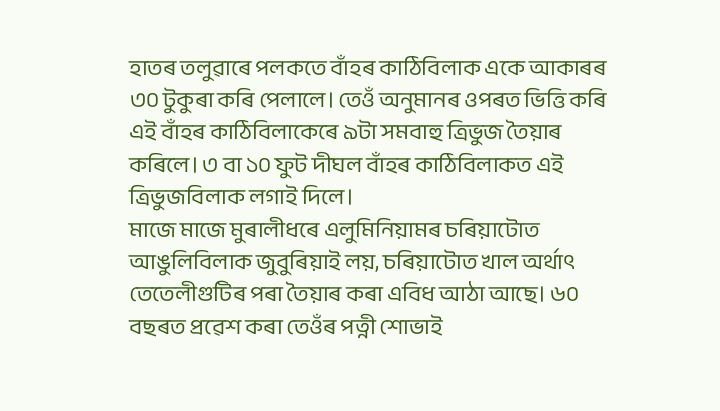হাতৰ তলুৱাৰে পলকতে বাঁহৰ কাঠিবিলাক একে আকাৰৰ ৩০ টুকুৰা কৰি পেলালে। তেওঁ অনুমানৰ ওপৰত ভিত্তি কৰি এই বাঁহৰ কাঠিবিলাকেৰে ৯টা সমবাহু ত্ৰিভুজ তৈয়াৰ কৰিলে। ৩ বা ১০ ফুট দীঘল বাঁহৰ কাঠিবিলাকত এই ত্ৰিভুজবিলাক লগাই দিলে।
মাজে মাজে মুৰালীধৰে এলুমিনিয়ামৰ চৰিয়াটোত আঙুলিবিলাক জুবুৰিয়াই লয়, চৰিয়াটোত খাল অৰ্থাৎ তেতেলীগুটিৰ পৰা তৈয়াৰ কৰা এবিধ আঠা আছে। ৬০ বছৰত প্ৰৱেশ কৰা তেওঁৰ পত্নী শোভাই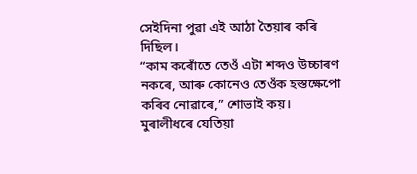সেইদিনা পুৱা এই আঠা তৈয়াৰ কৰি দিছিল।
“কাম কৰোঁতে তেওঁ এটা শব্দও উচ্চাৰণ নকৰে, আৰু কোনেও তেওঁক হস্তক্ষেপো কৰিব নোৱাৰে,” শোভাই কয়।
মুৰালীধৰে যেতিয়া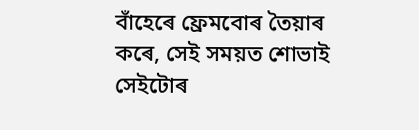বাঁহেৰে ফ্ৰেমবোৰ তৈয়াৰ কৰে, সেই সময়ত শোভাই সেইটোৰ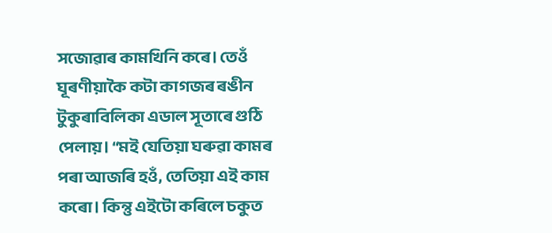সজোৱাৰ কামখিনি কৰে। তেওঁ ঘূৰণীয়াকৈ কটা কাগজৰ ৰঙীন টুকুৰাবিলিকা এডাল সূতাৰে গুঠি পেলায়। “মই যেতিয়া ঘৰুৱা কামৰ পৰা আজৰি হওঁ, তেতিয়া এই কাম কৰো। কিন্তু এইটো কৰিলে চকুত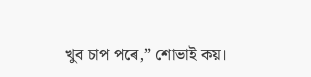খুব চাপ পৰে,” শোভাই কয়।